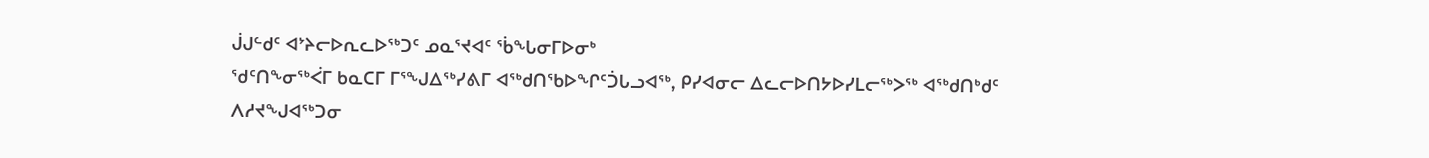ᒎᒍᓪᑯᑦ ᐊᔾᔨᓕᐅᕆᓚᐅᖅᑐᑦ ᓄᓇᕐᔪᐊᑦ ᖄᖓᓂᒥᐅᓂᒃ
ᖁᑦᑎᖕᓂᖅᐹᒥ ᑲᓇᑕᒥ ᒥᕐᖑᐃᖅᓯᕕᒥ ᐊᖅᑯᑎᖃᐅᖏᑦᑑᒐᓗᐊᖅ, ᑭᓯᐊᓂᓕ ᐃᓚᓕᐅᑎᔭᐅᓯᒪᓕᖅᐳᖅ ᐊᖅᑯᑎᒃᑯᑦ ᐱᓱᔪᖑᐊᖅᑐᓂ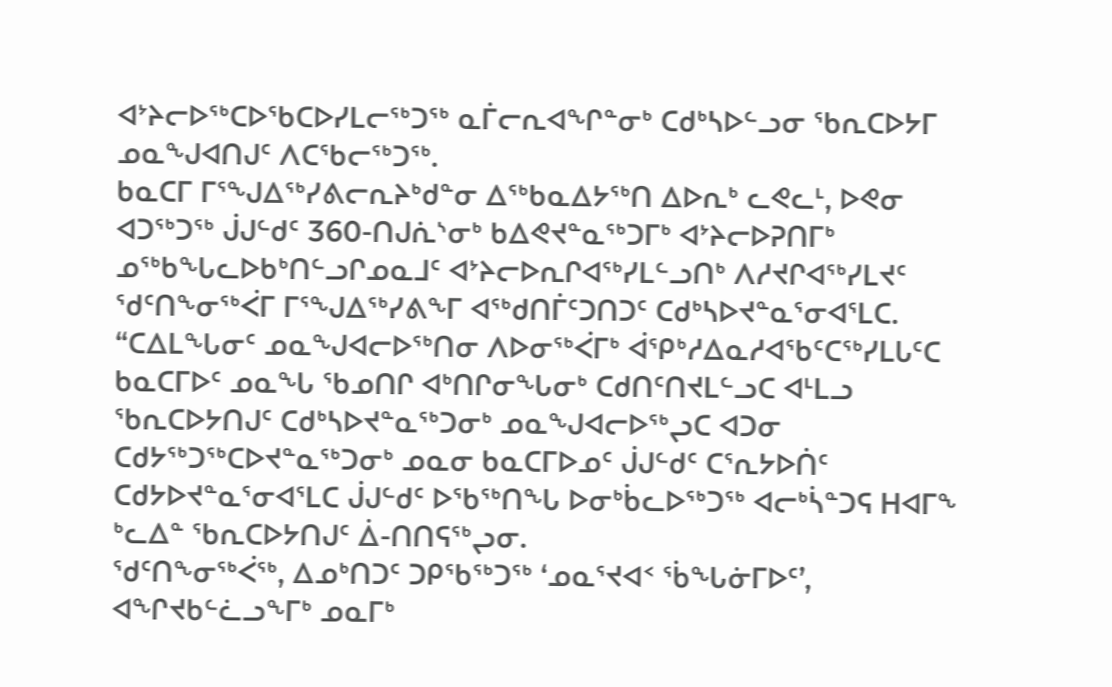ᐊᔾᔨᓕᐅᖅᑕᐅᖃᑕᐅᓯᒪᓕᖅᑐᖅ ᓇᒦᓕᕆᐊᖏᓐᓂᒃ ᑕᑯᒃᓴᐅᓪᓗᓂ ᖃᕆᑕᐅᔭᒥ ᓄᓇᖑᐊᑎᒍᑦ ᐱᑕᖃᓕᖅᑐᖅ.
ᑲᓇᑕᒥ ᒥᕐᖑᐃᖅᓯᕕᓕᕆᔨᒃᑯᓐᓂ ᐃᖅᑲᓇᐃᔭᖅᑎ ᐃᐅᕆᒃ ᓚᕙᓚᒻ, ᐅᕙᓂ ᐊᑐᖅᑐᖅ ᒎᒍᓪᑯᑦ 360-ᑎᒍᕇᔅᓂᒃ ᑲᐃᕙᔪᓐᓇᖅᑐᒥᒃ ᐊᔾᔨᓕᐅᕈᑎᒥᒃ ᓄᖅᑲᖓᓚᐅᑲᒃᑎᓪᓗᒋᓄᓇᒧᑦ ᐊᔾᔨᓕᐅᕆᒋᐊᖅᓯᒪᓪᓗᑎᒃ ᐱᓱᔪᒋᐊᖅᓯᒪᔪᑦ ᖁᑦᑎᖕᓂᖅᐹᒥ ᒥᕐᖑᐃᖅᓯᕕᖕᒥ ᐊᖅᑯᑎᒦᑦᑐᑎᑐᑦ ᑕᑯᒃᓴᐅᔪᓐᓇᕐᓂᐊᕐᒪᑕ.
“ᑕᐃᒪᖓᓂᑦ ᓄᓇᖑᐊᓕᐅᖅᑎᓂ ᐱᐅᓂᖅᐹᒥᒃ ᐋᕿᒃᓱᐃᓇᓱᐊᖃᑦᑕᖅᓯᒪᒐᑦᑕ ᑲᓇᑕᒥᐅᑦ ᓄᓇᖓ ᖃᓄᑎᒋ ᐊᒃᑎᒋᓂᖓᓂᒃ ᑕᑯᑎᑦᑎᔪᒪᓪᓗᑕ ᐊᒻᒪᓗ ᖃᕆᑕᐅᔭᑎᒍᑦ ᑕᑯᒃᓴᐅᔪᓐᓇᖅᑐᓂᒃ ᓄᓇᖑᐊᓕᐅᖅᖢᑕ ᐊᑐᓂ ᑕᑯᔭᖅᑐᖅᑕᐅᔪᓐᓇᖅᑐᓂᒃ ᓄᓇᓂ ᑲᓇᑕᒥᐅᓄᑦ ᒎᒍᓪᑯᑦ ᑕᕐᕆᔭᐅᑏᑦ ᑕᑯᔭᐅᔪᓐᓇᕐᓂᐊᕐᒪᑕ ᒎᒍᓪᑯᑦ ᐅᖃᖅᑎᖓ ᐅᓂᒃᑳᓚᐅᖅᑐᖅ ᐊᓕᒃᓵᓐᑐᕋ ᕼᐊᒥᖕ ᒃᓚᐃᓐ ᖃᕆᑕᐅᔭᑎᒍᑦ ᐄ-ᑎᑎᕋᖅᖢᓂ.
ᖁᑦᑎᖕᓂᖅᐹᖅ, ᐃᓄᒃᑎᑐᑦ ᑐᑭᖃᖅᑐᖅ ‘ᓄᓇᕐᔪᐊᑉ ᖄᖓᓃᒥᐅᑦ’, ᐊᖏᔪᑲᓪᓛᓗᖕᒥᒃ ᓄᓇᒥᒃ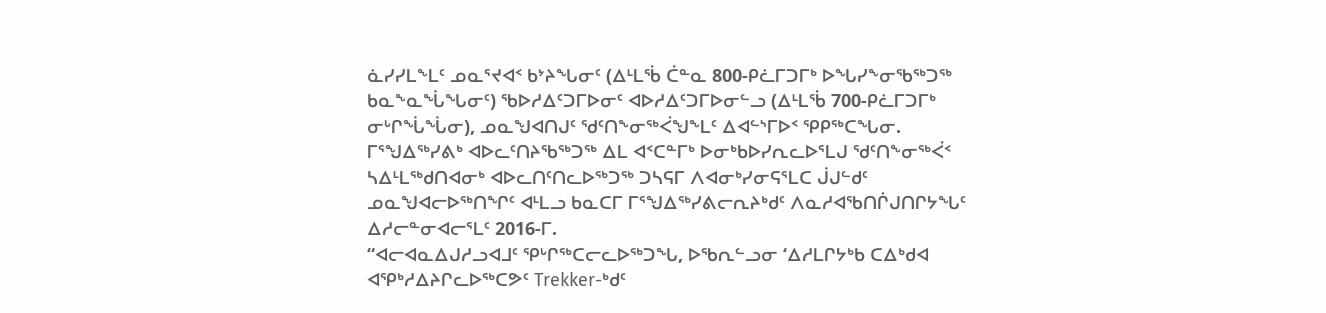ᓈᓯᓯᒪᖕᒪᑦ ᓄᓇᕐᔪᐊᑉ ᑲᔾᔨᖓᓂᑦ (ᐃᒻᒪᖄ ᑖᓐᓇ 800-ᑭᓛᒥᑐᒥᒃ ᐅᖓᓯᖕᓂᖃᖅᑐᖅ ᑲᓇᖕᓇᖔᖓᓂᑦ) ᖃᐅᓱᐃᑦᑐᒥᐅᓂᑦ ᐊᐅᓱᐃᑦᑐᒥᐅᓂᓪᓗ (ᐃᒻᒪᖄ 700-ᑭᓛᒥᑐᒥᒃ ᓂᒡᒋᖔᖔᓂ), ᓄᓇᖑᐊᑎᒍᑦ ᖁᑦᑎᖕᓂᖅᐹᖑᖕᒪᑦ ᐃᐊᓪᔅᒥᐅᑉ ᕿᑭᖅᑕᖓᓂ.
ᒥᕐᖑᐃᖅᓯᕕᒃ ᐊᐅᓚᑦᑎᔨᖃᖅᑐᖅ ᐃᒪ ᐊᑉᑕᓐᒥᒃ ᐅᓂᒃᑲᐅᓯᕆᓚᐅᕐᒪᒍ ᖁᑦᑎᖕᓂᖅᐹᑉ ᓴᐃᒻᒪᖅᑯᑎᐊᓂᒃ ᐊᐅᓚᑎᑦᑎᓚᐅᖅᑐᖅ ᑐᓴᕋᒥ ᐱᐊᓂᒃᓯᓂᕋᕐᒪᑕ ᒎᒍᓪᑯᑦ ᓄᓇᖑᐊᓕᐅᖅᑎᖏᑦ ᐊᒻᒪᓗ ᑲᓇᑕᒥ ᒥᕐᖑᐃᖅᓯᕕᓕᕆᔨᒃᑯᑦ ᐱᓇᓱᐊᖃᑎᒌᒍᑎᒋᔭᖓᑦ ᐃᓱᓕᓐᓂᐊᓕᕐᒪᑦ 2016-ᒥ.
“ᐊᓕᐊᓇᐃᒍᓱᓗᐊᒧᑦ ᕿᒡᒋᖅᑕᓕᓚᐅᖅᑐᖓ, ᐅᖃᕆᓪᓗᓂ ‘ᐃᓱᒪᒋᔭᒃᑲ ᑕᐃᒃᑯᐊ ᐊᕿᒃᓱᐃᔨᒋᓚᐅᖅᑕᕗᑦ Trekker-ᒃᑯᑦ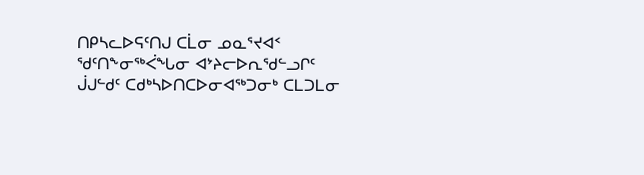ᑎᑭᓴᓚᐅᕋᑦᑎᒍ ᑕᒫᓂ ᓄᓇᕐᔪᐊᑉ ᖁᑦᑎᖕᓂᖅᐹᖓᓂ ᐊᔾᔨᓕᐅᕆᖁᓪᓗᒋᑦ ᒎᒍᓪᑯᑦ ᑕᑯᒃᓴᐅᑎᑕᐅᓂᐊᖅᑐᓂᒃ ᑕᒪᑐᒪᓂ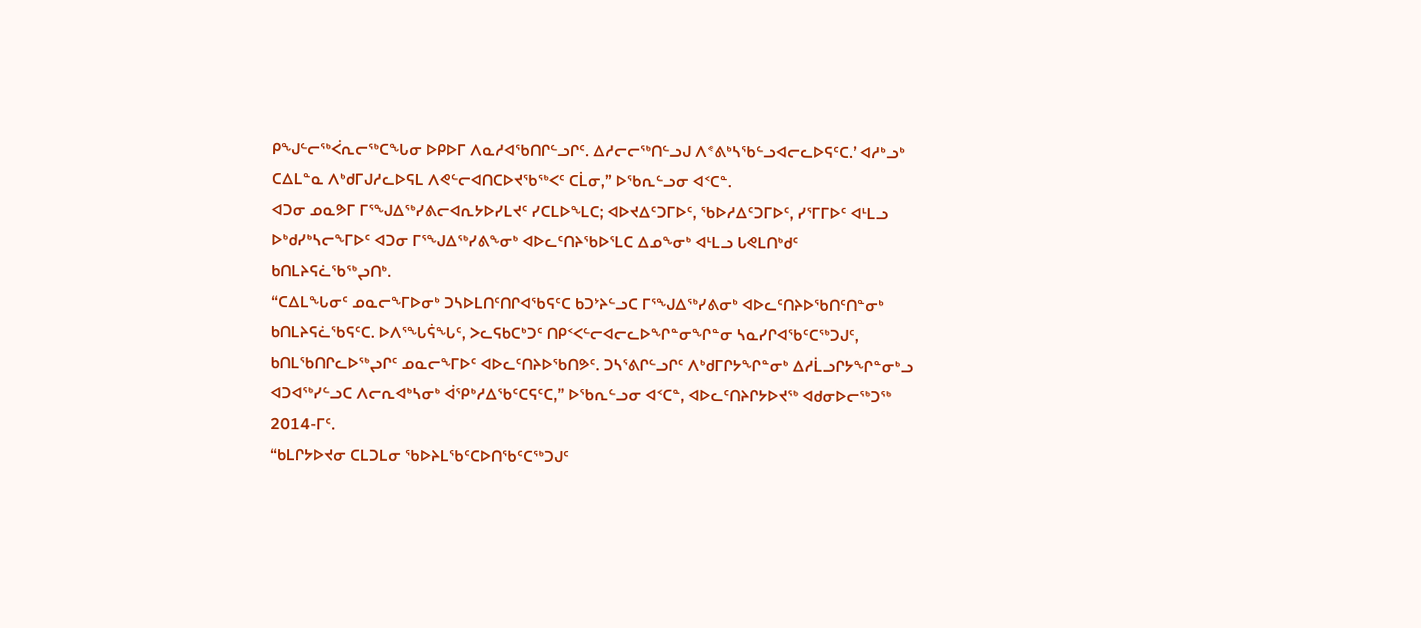ᑭᖑᓪᓕᖅᐹᕆᓕᖅᑕᖓᓂ ᐅᑭᐅᒥ ᐱᓇᓱᐊᖃᑎᒋᓪᓗᒋᑦ. ᐃᓱᓕᓕᖅᑎᓪᓗᒍ ᐱᕝᕕᒃᓴᖃᓪᓗᐊᓕᓚᐅᕋᑦᑕ.’ ᐊᓱᒃᓗᒃ ᑕᐃᒪᓐᓇ ᐱᒃᑯᒥᒍᓱᓚᐅᕋᒪ ᐱᕙᓪᓕᐊᑎᑕᐅᔪᖃᖅᐸᑦ ᑕᒫᓂ,” ᐅᖃᕆᓪᓗᓂ ᐊᑉᑕᓐ.
ᐊᑐᓂ ᓄᓇᕗᒥ ᒥᕐᖑᐃᖅᓯᕕᓕᐊᕆᔭᐅᓯᒪᔪᑦ ᓯᑕᒪᐅᖕᒪᑕ; ᐊᐅᔪᐃᑦᑐᒥᐅᑦ, ᖃᐅᓱᐃᑦᑐᒥᐅᑦ, ᓯᕐᒥᒥᐅᑦ ᐊᒻᒪᓗ ᐅᒃᑯᓯᒃᓴᓕᖕᒥᐅᑦ ᐊᑐᓂ ᒥᕐᖑᐃᖅᓯᕕᖕᓂᒃ ᐊᐅᓚᑦᑎᔨᖃᐅᕐᒪᑕ ᐃᓄᖕᓂᒃ ᐊᒻᒪᓗ ᒐᕙᒪᑎᒃᑯᑦ ᑲᑎᒪᔨᕋᓛᖃᖅᖢᑎᒃ.
“ᑕᐃᒪᖓᓂᑦ ᓄᓇᓕᖕᒥᐅᓂᒃ ᑐᓴᐅᒪᑎᑦᑎᒋᐊᖃᕋᑦᑕ ᑲᑐᔾᔨᓪᓗᑕ ᒥᕐᖑᐃᖅᓯᕕᓂᒃ ᐊᐅᓚᑦᑎᔨᐅᖃᑎᑦᑎᓐᓂᒃ ᑲᑎᒪᔨᕋᓛᖃᕋᑦᑕ. ᐅᐱᕐᖓᕌᖓᑦ, ᐳᓚᕋᑲᑕᒃᑐᑦ ᑎᑭᑉᐸᓪᓕᐊᓕᓚᐅᖏᓐᓂᖏᓐᓂ ᓴᓇᓯᒋᐊᖃᑦᑕᖅᑐᒍᑦ, ᑲᑎᒪᖃᑎᒋᓚᐅᖅᖢᒋᑦ ᓄᓇᓕᖕᒥᐅᑦ ᐊᐅᓚᑦᑎᔨᐅᖃᑎᕗᑦ. ᑐᓴᕐᕕᒋᓪᓗᒋᑦ ᐱᒃᑯᒥᒋᔭᖏᓐᓂᒃ ᐃᓱᒫᓗᒋᔭᖏᓐᓂᒃᓗ ᐊᑐᐊᖅᓯᓪᓗᑕ ᐱᓕᕆᐊᒃᓴᓂᒃ ᐋᕿᒃᓱᐃᖃᑦᑕᕋᑦᑕ,” ᐅᖃᕆᓪᓗᓂ ᐊᑉᑕᓐ, ᐊᐅᓚᑦᑎᔨᒋᔭᐅᔪᖅ ᐊᑯᓂᐅᓕᖅᑐᖅ 2014-ᒥᑦ.
“ᑲᒪᒋᔭᐅᔪᓂ ᑕᒪᑐᒪᓂ ᖃᐅᔨᒪᖃᑦᑕᐅᑎᖃᑦᑕᖅᑐᒍᑦ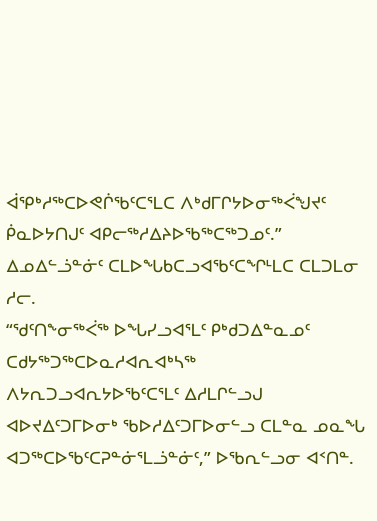ᐋᕿᒃᓱᖅᑕᐅᕙᒌᖃᑦᑕᕐᒪᑕ ᐱᒃᑯᒥᒋᔭᐅᓂᖅᐹᖑᔪᑦ ᑮᓇᐅᔭᑎᒍᑦ ᐊᑭᓕᖅᓱᐃᔨᐅᖃᖅᑕᖅᑐᓄᑦ.”
ᐃᓄᐃᓪᓘᓐᓃᑦ ᑕᒪᐅᖓᑲᑕᓗᐊᖃᑦᑕᖏᒻᒪᑕ ᑕᒪᑐᒪᓂ ᓱᓕ.
“ᖁᑦᑎᖕᓂᖅᐹᖅ ᐅᖓᓯᓗᐊᕐᒪᑦ ᑭᒃᑯᑐᐃᓐᓇᓄᑦ ᑕᑯᔭᖅᑐᖅᑕᐅᓇᓱᐊᕆᐊᒃᓴᖅ ᐱᔭᕆᑐᓗᐊᕆᔭᐅᖃᑦᑕᕐᒪᑦ ᐃᓱᒪᒋᓪᓗᒍ ᐊᐅᔪᐃᑦᑐᒥᐅᓂᒃ ᖃᐅᓱᐃᑦᑐᒥᐅᓂᓪᓗ ᑕᒪᓐᓇ ᓄᓇᖓ ᐊᑐᖅᑕᐅᖃᑦᑕᕈᓐᓃᕐᒪᓘᓐᓃᑦ,” ᐅᖃᕆᓪᓗᓂ ᐊᑉᑎᓐ.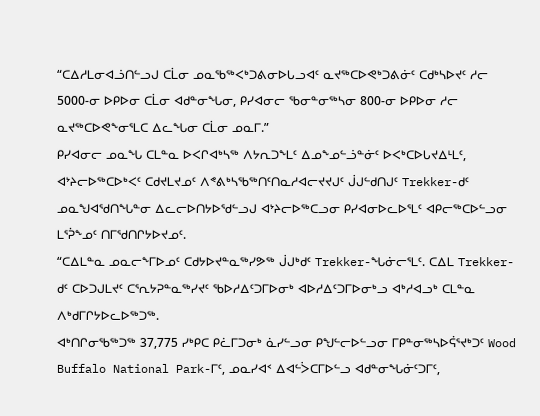“ᑕᐃᓱᒪᓂᐊᓘᑎᓪᓗᒍ ᑕᒫᓂ ᓄᓇᖃᖅᐸᒃᑐᕕᓂᐅᒐᓗᐊᑦ ᓇᔪᖅᑕᐅᕙᒃᑐᕕᓃᑦ ᑕᑯᒃᓴᐅᔪᑦ ᓱᓕ 5000-ᓂ ᐅᑭᐅᓂ ᑕᒫᓂ ᐊᑯᓐᓂᖓᓂ, ᑭᓯᐊᓂᓕ ᖃᓂᓐᓂᖅᓴᓂ 800-ᓂ ᐅᑭᐅᓂ ᓱᓕ ᓇᔪᖅᑕᐅᕙᖕᓂᕐᒪᑕ ᐃᓚᖓᓂ ᑕᒫᓂ ᓄᓇᒥ.”
ᑭᓯᐊᓂᓕ ᓄᓇᖓ ᑕᒪᓐᓇ ᐅᐸᒋᐊᒃᓴᖅ ᐱᔭᕆᑐᖕᒪᑦ ᐃᓄᖕᓄᓪᓘᓐᓃᑦ ᐅᐸᒃᑕᐅᒐᔪᐃᒻᒪᑦ, ᐊᔾᔨᓕᐅᖅᑕᐅᒃᐸᑦ ᑕᑯᔪᒪᔪᓄᑦ ᐱᕝᕕᒃᓴᖃᖅᑎᑦᑎᓇᓱᐊᓕᔪᔪᒍᑦ ᒎᒍᓪᑯᑎᒍᑦ Trekker-ᑯᑦ ᓄᓇᖑᐊᖁᑎᖓᓐᓂ ᐃᓚᓕᐅᑎᔭᐅᖁᓪᓗᒍ ᐊᔾᔨᓕᐅᖅᑕᓗᓂ ᑭᓯᐊᓂᐅᓚᐅᕐᒪᑦ ᐊᑭᓕᖅᑕᐅᓪᓗᓂ ᒪᕐᕉᖕᓄᑦ ᑎᒥᖁᑎᒋᔭᐅᔪᓄᑦ.
“ᑕᐃᒪᓐᓇ ᓄᓇᓕᖕᒥᐅᓄᑦ ᑕᑯᔭᐅᔪᓐᓇᖅᓯᕗᖅ ᒎᒍᒃᑯᑦ Trekker-ᖓᓃᓕᕐᒪᑦ. ᑕᐃᒪ Trekker-ᑯᑦ ᑕᐅᑐᒍᒪᔪᑦ ᑕᕐᕆᔭᕈᓐᓇᖅᓯᔪᑦ ᖃᐅᓱᐃᑦᑐᒥᐅᓂᒃ ᐊᐅᓱᐃᑦᑐᒥᐅᓂᒃᓗ ᐊᒃᓱᐊᓗᒃ ᑕᒪᓐᓇ ᐱᒃᑯᒥᒋᔭᐅᓚᐅᖅᑐᖅ.
ᐊᒃᑎᒋᓂᖃᖅᑐᖅ 37,775 ᓯᒃᑭᑕ ᑭᓛᒥᑐᓂᒃ ᓈᓯᓪᓗᓂ ᑭᖑᓪᓕᐅᓪᓗᓂ ᒥᑭᓐᓂᖅᓴᐅᕌᕐᔪᒃᑐᑦ Wood Buffalo National Park-ᒥᑦ, ᓄᓇᓯᐊᑉ ᐃᐊᓪᐴᑕᒥᐅᓪᓗ ᐊᑯᓐᓂᖓᓃᑦᑐᒥᑦ,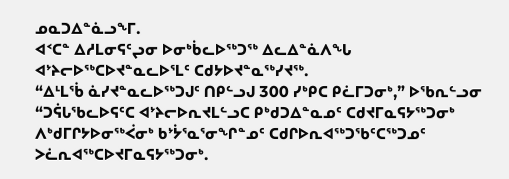ᓄᓇᑐᐃᓐᓈᓗᖕᒥ.
ᐊᑉᑕᓐ ᐃᓱᒪᓂᕋᑦᖢᓂ ᐅᓂᒃᑳᓚᐅᖅᑐᖅ ᐃᓚᐃᓐᓈᐱᖓ ᐊᔾᔨᓕᐅᖅᑕᐅᔪᓐᓇᓚᐅᕐᒪᑦ ᑕᑯᔭᐅᔪᓐᓇᖅᓯᔪᖅ.
“ᐃᒻᒪᖄ ᓈᓯᔪᓐᓇᓚᐅᖅᑐᒍᑦ ᑎᑭᓪᓗᒍ 300 ᓯᒃᑭᑕ ᑭᓛᒥᑐᓂᒃ,” ᐅᖃᕆᓪᓗᓂ “ᑐᕌᒐᖃᓚᐅᕋᑦᑕ ᐊᔾᔨᓕᐅᕆᔪᒪᓪᓗᑕ ᑭᒃᑯᑐᐃᓐᓇᓄᑦ ᑕᑯᔪᒥᓇᕋᔭᖅᑐᓂᒃ ᐱᒃᑯᒥᒋᔭᐅᓂᖅᐹᓂᒃ ᑲᔾᔮᕐᓇᕐᓂᖏᓐᓄᑦ ᑕᑯᒋᐅᕆᐊᖅᑐᖃᑦᑕᖅᑐᓄᑦ ᐳᓛᕆᐊᖅᑕᐅᔪᒥᓇᕋᔭᖅᑐᓂᒃ.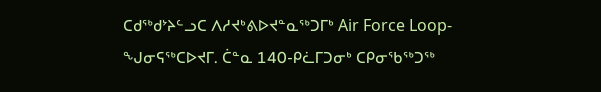ᑕᑯᖅᑯᔾᔨᓪᓗᑕ ᐱᓱᔪᒃᕕᐅᔪᓐᓇᖅᑐᒥᒃ Air Force Loop-ᖑᓂᕋᖅᑕᐅᔪᒥ. ᑖᓐᓇ 140-ᑭᓛᒥᑐᓂᒃ ᑕᑭᓂᖃᖅᑐᖅ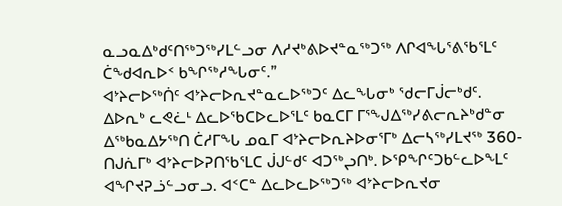ᓇᓗᓇᐃᒃᑯᑦᑎᖅᑐᖅᓯᒪᓪᓗᓂ ᐱᓱᔪᒃᕕᐅᔪᓐᓇᖅᑐᖅ ᐱᒋᐊᖓᕐᕕᖃᕐᒪᑦ ᑖᖕᑯᐊᕆᐅᑉ ᑲᖏᖅᓱᖓᓂᑦ.”
ᐊᔾᔨᓕᐅᖅᑏᑦ ᐊᔾᔨᓕᐅᕆᔪᓐᓇᓚᐅᖅᑐᑦ ᐃᓚᖓᓂᒃ ᖁᓕᒥᒎᓕᒃᑯᑦ.
ᐃᐅᕆᒃ ᓚᕙᓛᒻ ᐃᓚᐅᖃᑕᐅᓚᐅᕐᒪᑦ ᑲᓇᑕᒥ ᒥᕐᖑᐃᖅᓯᕕᓕᕆᔨᒃᑯᓐᓂ ᐃᖅᑲᓇᐃᔭᖅᑎ ᑖᓱᒥᖓ ᓄᓇᒥ ᐊᔾᔨᓕᐅᕆᔨᐅᓂᕐᒥᒃ ᐃᓕᓴᖅᓯᒪᔪᖅ 360-ᑎᒍᕇᒥᒃ ᐊᔾᔨᓕᐅᕈᑎᖃᕐᒪᑕ ᒎᒍᓪᑯᑦ ᐊᑐᖅᖢᑎᒃ. ᐅᕿᖏᑦᑐᑲᓪᓚᐅᖕᒪᑦ ᐊᖏᔪᕈᓘᓪᓗᓂᓗ. ᐊᑉᑕᓐ ᐃᓚᐅᓚᐅᖅᑐᖅ ᐊᔾᔨᓕᐅᕆᔪᓂ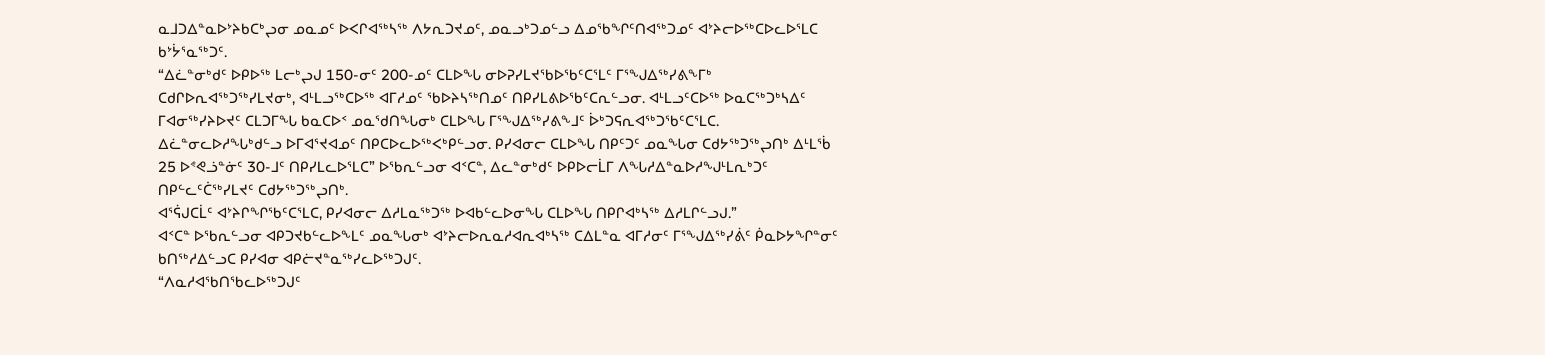ᓇᒧᑐᐃᓐᓇᐅᔾᔨᑲᑕᒃᖢᓂ ᓄᓇᓄᑦ ᐅᐸᒋᐊᖅᓴᖅ ᐱᔭᕆᑐᔪᓄᑦ, ᓄᓇᓗᒃᑐᓄᓪᓗ ᐃᓄᖃᖏᑦᑎᐊᖅᑐᓄᑦ ᐊᔾᔨᓕᐅᖅᑕᐅᓚᐅᕐᒪᑕ ᑲᔾᔮᕐᓇᖅᑐᑦ.
“ᐃᓛᓐᓂᒃᑯᑦ ᐅᑭᐅᖅ ᒪᓕᒃᖢᒍ 150-ᓂᑦ 200-ᓄᑦ ᑕᒪᐅᖓ ᓂᐅᕈᓯᒪᔪᖃᐅᖃᑦᑕᕐᒪᑦ ᒥᕐᖑᐃᖅᓯᕕᖕᒥᒃ ᑕᑯᒋᐅᕆᐊᖅᑐᖅᓯᒪᔪᓂᒃ, ᐊᒻᒪᓗᖅᑕᐅᖅ ᐊᒥᓱᓄᑦ ᖃᐅᔨᓴᖅᑎᓄᑦ ᑎᑭᓯᒪᕕᐅᖃᑦᑕᕆᓪᓗᓂ. ᐊᒻᒪᓗᑦᑕᐅᖅ ᐅᓇᑕᖅᑐᒃᓴᐃᑦ ᒥᐊᓂᖅᓯᔨᐅᔪᑦ ᑕᒪᑐᒥᖓ ᑲᓇᑕᐅᑉ ᓄᓇᖁᑎᖓᓂᒃ ᑕᒪᐅᖓ ᒥᕐᖑᐃᖅᓯᕕᖕᒧᑦ ᐆᒃᑐᕋᕆᐊᖅᑐᖃᑦᑕᕐᒪᑕ. ᐃᓛᓐᓂᓚᐅᓱᖓᒃᑯᓪᓗ ᐅᒥᐊᕐᔪᐊᓄᑦ ᑎᑭᑕᐅᓚᐅᖅᐸᒃᑭᓪᓗᓂ. ᑭᓯᐊᓂᓕ ᑕᒪᐅᖓ ᑎᑭᑦᑐᑦ ᓄᓇᖓᓂ ᑕᑯᔭᖅᑐᖅᖢᑎᒃ ᐃᒻᒪᖄ 25 ᐅᕝᕙᓘᓐᓃᑦ 30-ᒧᑦ ᑎᑭᓯᒪᓚᐅᕐᒪᑕ” ᐅᖃᕆᓪᓗᓂ ᐊᑉᑕᓐ, ᐃᓚᓐᓂᒃᑯᑦ ᐅᑭᐅᓕᒫᒥ ᐱᖓᓱᐃᓐᓇᐅᓱᖑᒻᒪᕆᒃᑐᑦ ᑎᑭᓪᓚᑦᑖᖅᓯᒪᔪᑦ ᑕᑯᔭᖅᑐᖅᖢᑎᒃ.
ᐊᕐᕌᒍᑕᒫᑦ ᐊᔾᔨᒋᖏᖃᑦᑕᕐᒪᑕ, ᑭᓯᐊᓂᓕ ᐃᓱᒪᓇᖅᑐᖅ ᐅᐊᑲᓪᓚᐅᓂᖓ ᑕᒪᐅᖓ ᑎᑭᒋᐊᒃᓴᖅ ᐃᓱᒪᒋᓪᓗᒍ.”
ᐊᑉᑕᓐ ᐅᖃᕆᓪᓗᓂ ᐊᑭᑐᔪᑲᓪᓚᐅᖕᒪᑦ ᓄᓇᖓᓂᒃ ᐊᔾᔨᓕᐅᕆᓇᓱᐊᕆᐊᒃᓴᖅ ᑕᐃᒪᓐᓇ ᐊᒥᓱᓂᑦ ᒥᕐᖑᐃᖅᓯᕖᑦ ᑮᓇᐅᔭᖏᓐᓂᑦ ᑲᑎᖅᓱᐃᓪᓗᑕ ᑭᓯᐊᓂ ᐊᑭᓖᔪᓐᓇᖅᓯᓚᐅᖅᑐᒍᑦ.
“ᐱᓇᓱᐊᖃᑎᖃᓚᐅᖅᑐᒍᑦ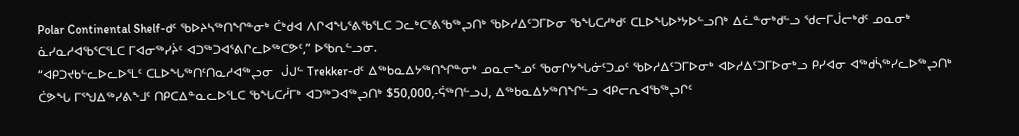Polar Continental Shelf-ᑯᑦ ᖃᐅᔨᓴᖅᑎᖏᓐᓂᒃ ᑖᒃᑯᐊ ᐱᒋᐊᖓᕐᕕᖃᕐᒪᑕ ᑐᓚᒃᑕᕐᕕᖃᖅᖢᑎᒃ ᖃᐅᓱᐃᑦᑐᒥᐅᓂ ᖃᖓᑕᓱᒃᑯᑦ ᑕᒪᐅᖓᐅᔾᔭᐅᓪᓗᑎᒃ ᐃᓛᓐᓂᒃᑯᓪᓗ ᖁᓕᒥᒎᓕᒃᑯᑦ ᓄᓇᓂᒃ ᓈᓯᓇᓱᐊᖃᕐᑕᕐᒪᑕ ᒥᐊᓂᖅᓯᔩᑦ ᐊᑐᖅᑐᐊᕐᕕᒋᓚᐅᖅᑕᕗᑦ,” ᐅᖃᕆᓪᓗᓂ.
“ᐊᑭᑐᔪᑲᓪᓚᐅᓚᐅᕐᒪᑦ ᑕᒪᐅᖓᖅᑎᑦᑎᓇᓱᐊᖅᖢᓂ  ᒎᒍᓪ Trekker-ᑯᑦ ᐃᖅᑲᓇᐃᔭᖅᑎᖏᓐᓂᒃ ᓄᓇᓕᖕᓄᑦ ᖃᓂᒋᔭᖓᓃᑦᑐᓄᑦ ᖃᐅᓱᐃᑦᑐᒥᐅᓂᒃ ᐊᐅᓱᐃᑦᑐᒥᐅᓂᒃᓗ ᑭᓯᐊᓂ ᐊᖅᑯᓵᖅᓯᓚᐅᖅᖢᑎᒃ ᑖᕗᖓ ᒥᕐᖑᐃᖅᓯᕕᖕᒧᑦ ᑎᑭᑕᐃᓐᓇᓚᐅᕐᒪᑕ ᖃᖓᑕᓲᒥᒃ ᐊᑐᖅᑐᐊᖅᖢᑎᒃ $50,000,-ᕌᖅᑎᓪᓗᒍ, ᐃᖅᑲᓇᐃᔭᖅᑎᖏᓪᓗ ᐊᑭᓕᕆᐊᖃᖅᖢᒋᑦ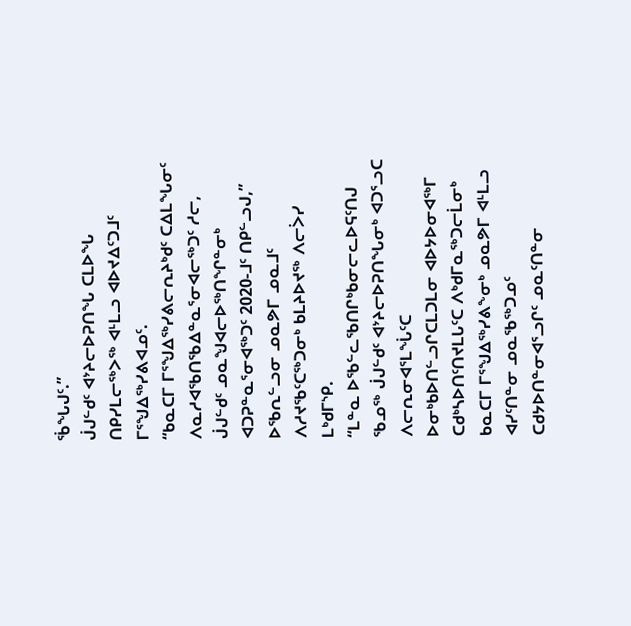ᖄᖓᒍᑦ.”
ᒎᒍᓪᑯᑦ ᐊᔾᔨᓕᐅᕈᑎᖓ ᑕᒪᐅᖓ ᑎᑭᓯᒪᓕᖅᐳᖅ ᐊᒻᒪᓗ ᐊᐅᔪᐃᑦᑐᒧᑦ ᒥᕐᖑᐃᖅᓯᕕᐊᓄᑦ.
“ᑲᓇᑕᒥ ᒥᕐᖑᐃᖅᓯᕕᓕᕆᔨᒃᑯᑦ ᑕᐃᒪᖓᓂᑦ ᐱᓇᓱᐊᖃᑎᖃᐃᓐᓇᕐᓂᐊᓕᖅᑐᑦ ᓱᓕ, ᒎᒍᓪᑯᑦ ᓄᓇᖑᐊᓕᐅᖅᑎᖏᓐᓂᒃ ᐊᑐᕈᓐᓇᕐᓂᐊᖅᑐᑦ 2020-ᒧᑦ ᑎᑭᓪᓗᒍ,” ᐅᖃᕆᓪᓗᓂ ᓄᓇᕗᒥ ᓄᓇᒧᑦ ᐱᓱᔪᖃᑦᑕᖅᑐᓂᒃ ᑲᒪᔨᐅᔪᖅ ᐱᓕᐴᓯ ᒪᒃᑯᒥᔅᑭ.
“ᒪᓐᓇ ᐅᖃᓪᓚᖃᑎᒋᒃᑲᓂᓕᓚᐅᕋᑦᑎᒍ ᖃᓄᖅ ᒎᒍᓪᑯᑦ ᐊᔾᔨᓕᐅᕈᑎᖓᓂᒃ ᐊᑐᕐᓗᑕ ᐱᓕᕆᓂᐊᕐᒪᖔᑦᑕ ᐅᓂᒃᑲᐅᑎᓪᓗᒋᑕᒪᑐᒪᓂ ᐊᐅᔭᐅᓂᐊᖅᒥ ᑕᑯᒃᓴᐅᑎᑦᑎᔪᒪᒐᑦᑕ ᐱᒃᑯᒥᓇᖅᑐᓕᒫᓂᒃ ᑲᓇᑕᒥ ᒥᕐᖑᐃᖅᓯᕕᖕᓂᒃ ᓄᓇᕗᒥ ᐊᒻᒪᓗ ᐊᓯᑦᑎᓐᓂ ᓄᓇᖃᖅᑐᓄᑦ ᑕᑯᔭᐅᑎᓐᓂᐊᕐᓗᒋᑦ ᓄᓇᑦᑎᓐᓂ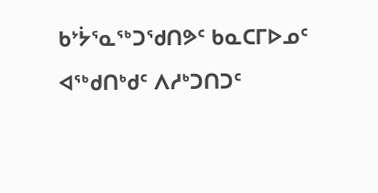ᑲᔾᔮᕐᓇᖅᑐᖁᑎᕗᑦ ᑲᓇᑕᒥᐅᓄᑦ ᐊᖅᑯᑎᒃᑯᑦ ᐱᓱᒃᑐᑎᑐᑦ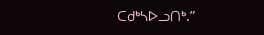ᑕᑯᒃᓴᐅᓗᑎᒃ.”